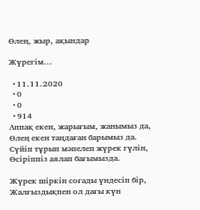Өлең, жыр, ақындар

Жүрегім...

  • 11.11.2020
  • 0
  • 0
  • 914
Аппақ екен, жарығым, жанымыз да,
Өлең екен таңдаған барымыз да.
Сүйіп тұрып мәпелеп жүрек гүлін,
Өсіріппіз аялап бағымызда.

Жүрек шіркін соғады үндесіп бір,
Жалғыздықпен ол дағы күн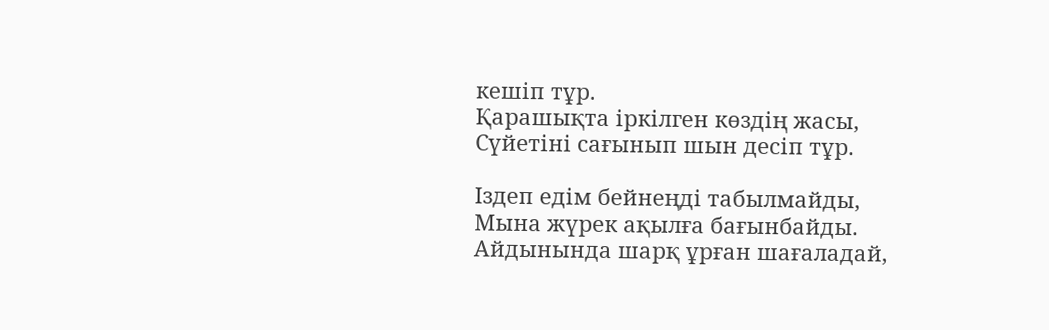кешіп тұр.
Қарашықта іркілген көздің жасы,
Сүйетіні сағынып шын десіп тұр.

Іздеп едім бейнеңді табылмайды,
Мына жүрек ақылға бағынбайды.
Айдынында шарқ ұрған шағаладай,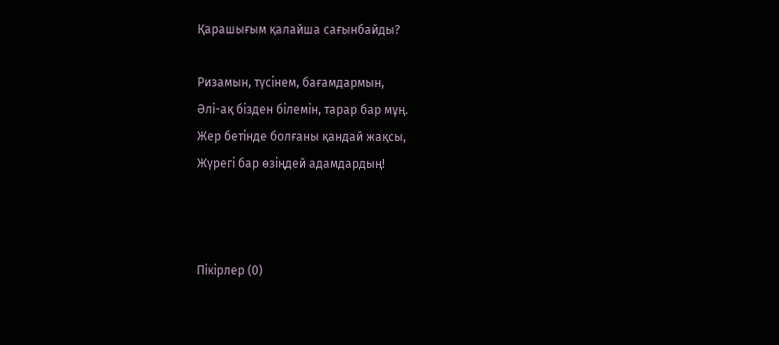Қарашығым қалайша сағынбайды?

Ризамын, түсінем, бағамдармын,
Әлі-ақ бізден білемін, тарар бар мұң.
Жер бетінде болғаны қандай жақсы,
Жүрегі бар өзіңдей адамдардың!



Пікірлер (0)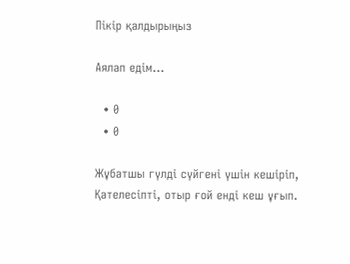Пікір қалдырыңыз

Аялап едім...

  • 0
  • 0

Жұбатшы гүлді сүйгені үшін кешіріп,
Қателесіпті, отыр ғой енді кеш ұғып.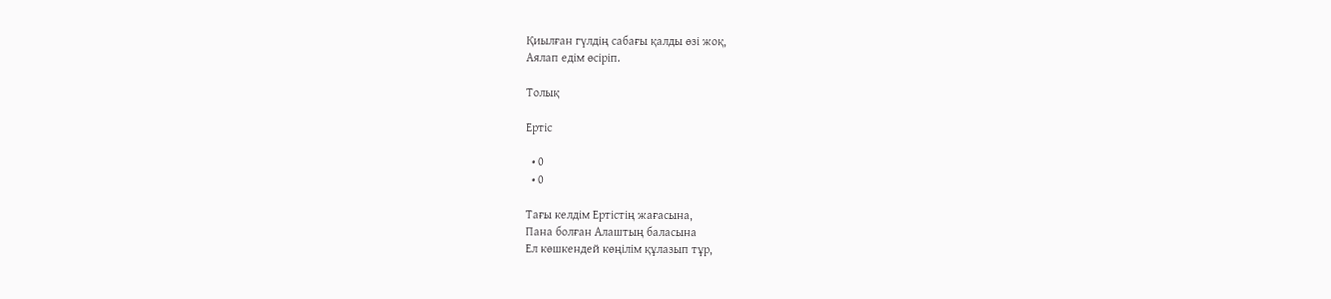Қиылған гүлдің сабағы қалды өзі жоқ,
Аялап едім өсіріп.

Толық

Ертіс

  • 0
  • 0

Тағы келдім Ертістің жағасына,
Пана болған Алаштың баласына
Ел көшкендей көңілім құлазып тұр,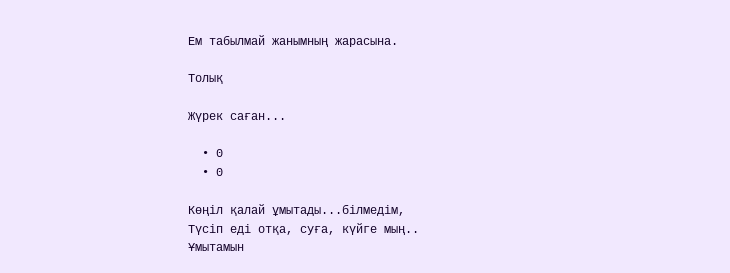Ем табылмай жанымның жарасына.

Толық

Жүрек саған...

  • 0
  • 0

Көңіл қалай ұмытады...білмедім,
Түсіп еді отқа, суға, күйге мың..
Ұмытамын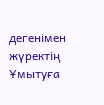дегенімен жүректің
Ұмытуға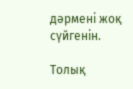дәрмені жоқ сүйгенін.

Толық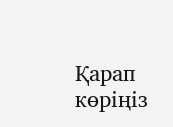Қарап көріңіз